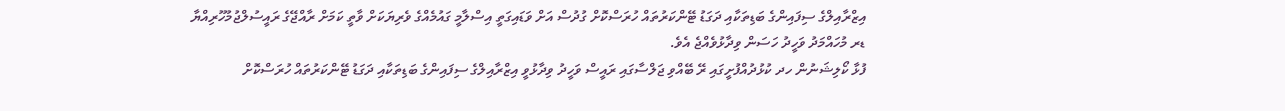އިޒްރާއިލްގެ ސިފައިންގެ ބަޑިތަކާއި ދަގަޑު ޓޭންކަރުތައް ހުރަސްކޮށް ގުދުސް އަށް ވަޑައިގަތީ އިސްލާމީ ގައުމެއްގެ ވެރިޔަކަށް ވާތީ ކަމަށް ރާއްޖޭގެ ރައީސުލްޖުމުހޫރިއްޔާ ޑރ މުހައްމަދު ވަހީދު ހަސަން ވިދާޅުވެއްޖެ އެވެ.
ފުޅާ ކޯލިޝަނުން ހދ ކުޅުދުއްފުށީގައި ރޭ ބޭއްވި ޖަލްސާގައި ރައީސް ވަހީދު ވިދާޅުވީ އިޒްރާއިލްގެ ސިފައިންގެ ބަޑިތަކާއި ދަގަޑު ޓޭންކަރުތައް ހުރަސްކޮށް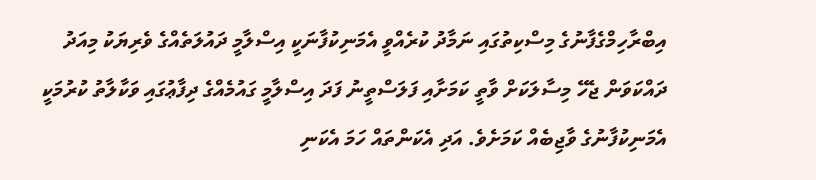އިބްރާހިމްގެފާނުގެ މިސްކިތުގައި ނަމާދު ކުރެއްވީ އެމަނިކުފާނަކީ އިސްލާމީ ދައުލަތެއްގެ ވެރިޔަކު މިއަދު ދައްކަވަން ޖެހޭ މިސާލަކަށް ވާތީ ކަމަށާއި ފަލަސްތީނު ފަދަ އިސްލާމީ ގައުމެއްގެ ދިފާޢުގައި ވަކާލާތު ކުރުމަކީ އެމަނިކުފާނުގެ ވާޖިބެއް ކަމަށެވެ. އަދި އެކަންތައް ހަމަ އެކަނި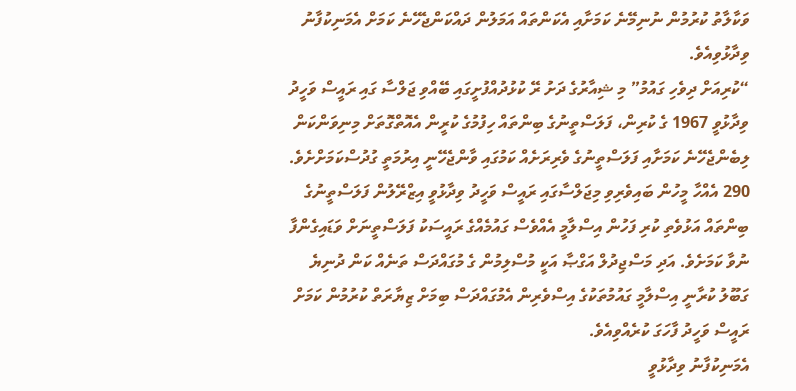ވަކާލާތު ކުރުމުން ނުނިމޭނެ ކަމަށާއި އެކަންތައް އަމަލުން ދައްކަންޖެހޭނެ ކަމަށް އެމަނިކުފާނު ވިދާޅުވިއެވެ.
“ކުރިއަށް ދިވެހި ގައުމު” މި ޝިއާރުގެ ދަށު ރޭ ކުޅުދުއްފުށީގައި ބޭއްވި ޖަލްސާ ގައި ރައީސް ވަހީދު ވިދާޅުވީ 1967 ގެ ކުރިން، ފަލަސްތީނުގެ ބިންތައް ހިފުމުގެ ކުރީން އެއޮތްގޮތަށް މިނިވަންކަން ލިބެންޖެހޭނެ ކަމަށާއި ފަލަސްތީނުގެ ވެރިރަށެއް ކަމުގައި ވާންޖެހޭނީ އިރުމަތީ ގުދުސްކަމަށްށެވެ.
290 އެއްހާ މީހުން ބައިވެރިވި މިޖަލްސާގައި ރައީސް ވަހީދު ވިދާޅުވީ އިޒްރޭލުން ފަލަސްތީނުގެ ބިންތައް އަޅުވެތި ކުރި ފަހުން އިސްލާމީ އެއްވެސް ގައުމެއްގެ ރައީސަކު ފަލަސްތީނަށް ވަޑައިގެންފާ ނުވާ ކަމަށެވެ. އަދި މަސްޖިދުލް އަގްޞާ އަކީ މުސްލިމުން ގެ މުގައްދަސް ތަނެއް ކަން ދުނިޔެ ގަބޫލު ކުރާނީ އިސްލާމީ ގައުމުތަކުގެ އިސްވެރިން އެމުގައްދަސް ބިމަށް ޒިޔާރަތް ކުރުމުން ކަމަށް ރައީސް ވަހީދު ފާހަގަ ކުރެއްވިއެވެ.
އެމަނިކުފާނު ވިދާޅުވީ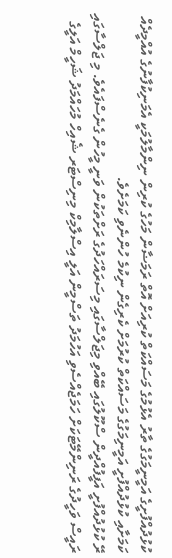ކުޅުދުއްފުށީގެ އަމީނީމަގުގެ ތާރު އެޅުމުގެ މަސައްކަތް ކުރިއަށް އޮތް ރަމަޟާން މަހުގެ ކުރިން ނިންމާލުމަކީ އެމަނިކުފާނުގެ އުއްމީދެއް ކަމަށާއި ކުޅުދުއްފުށީ އަމީނިމަގުގެ މަސައްކަތް ކުރުމަށް ކެރިގެން ނިކުމެ ހުންނެވި ކަމަށެވެ.
ރޭ ކުޅުދުއްފުށީ އަފީފުއްދީން ސްކޫލުގައި ބޭއްވި މިޖަލްސާގައި މިސަރައްހަދުގެ ރަށްތަކުން ވަނީ މީހުން ގެނެސްފައެވެ. މި ޖަލްސާގައި ރައީސް ވަހީދުގެ ރަނިންމޭޓަކަށް ހަމަޖެއްސެވި އަހުމަދު ތަސްމީން އަލީ އިސްލާމިކް މިނިސްޓަރ ޝެއިހް މުހައްމަދު ޝަހީމް އަލީގެ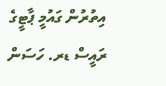އިތުރުން ގައުމީ ޕާޓީގެ ރައީސް ޑރ. ހަސަން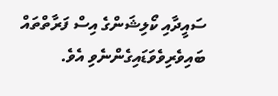ސައީދާއި ކޯލިޝަންގެ އިސް ފަރާތްތައް ބައިވެރިވެވަޑައިގެންނެވި އެވެ.